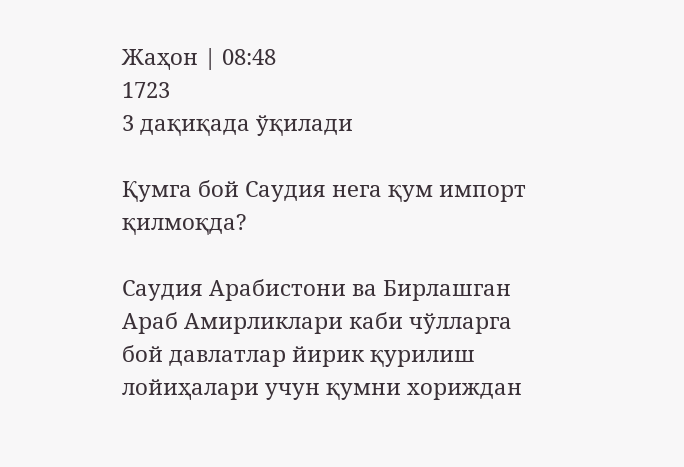Жаҳон | 08:48
1723
3 дақиқада ўқилади

Қумга бой Саудия нега қум импорт қилмоқда?

Саудия Арабистони ва Бирлашган Араб Амирликлари каби чўлларга бой давлатлар йирик қурилиш лойиҳалари учун қумни хориждан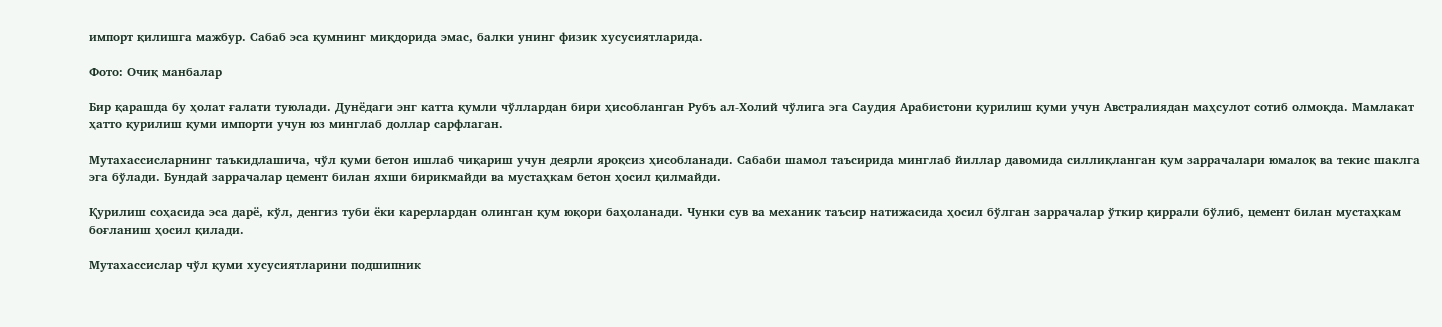импорт қилишга мажбур. Сабаб эса қумнинг миқдорида эмас, балки унинг физик хусусиятларида.

Фото: Очиқ манбалар

Бир қарашда бу ҳолат ғалати туюлади. Дунёдаги энг катта қумли чўллардан бири ҳисобланган Рубъ ал-Холий чўлига эга Саудия Арабистони қурилиш қуми учун Австралиядан маҳсулот сотиб олмоқда. Мамлакат ҳатто қурилиш қуми импорти учун юз минглаб доллар сарфлаган.

Мутахассисларнинг таъкидлашича, чўл қуми бетон ишлаб чиқариш учун деярли яроқсиз ҳисобланади. Сабаби шамол таъсирида минглаб йиллар давомида силлиқланган қум заррачалари юмалоқ ва текис шаклга эга бўлади. Бундай заррачалар цемент билан яхши бирикмайди ва мустаҳкам бетон ҳосил қилмайди.

Қурилиш соҳасида эса дарё, кўл, денгиз туби ёки карерлардан олинган қум юқори баҳоланади. Чунки сув ва механик таъсир натижасида ҳосил бўлган заррачалар ўткир қиррали бўлиб, цемент билан мустаҳкам боғланиш ҳосил қилади.

Мутахассислар чўл қуми хусусиятларини подшипник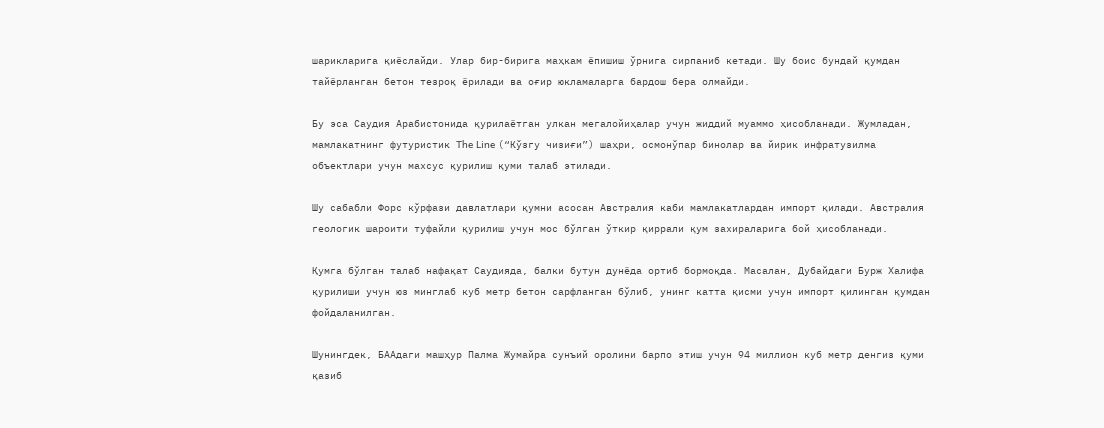шарикларига қиёслайди. Улар бир-бирига маҳкам ёпишиш ўрнига сирпаниб кетади. Шу боис бундай қумдан тайёрланган бетон тезроқ ёрилади ва оғир юкламаларга бардош бера олмайди.

Бу эса Саудия Арабистонида қурилаётган улкан мегалойиҳалар учун жиддий муаммо ҳисобланади. Жумладан, мамлакатнинг футуристик The Line (“Кўзгу чизиғи”) шаҳри, осмонўпар бинолар ва йирик инфратузилма объектлари учун махсус қурилиш қуми талаб этилади.

Шу сабабли Форс кўрфази давлатлари қумни асосан Австралия каби мамлакатлардан импорт қилади. Австралия геологик шароити туфайли қурилиш учун мос бўлган ўткир қиррали қум захираларига бой ҳисобланади.

Қумга бўлган талаб нафақат Саудияда, балки бутун дунёда ортиб бормоқда. Масалан, Дубайдаги Бурж Халифа қурилиши учун юз минглаб куб метр бетон сарфланган бўлиб, унинг катта қисми учун импорт қилинган қумдан фойдаланилган.

Шунингдек, БААдаги машҳур Палма Жумайра сунъий оролини барпо этиш учун 94 миллион куб метр денгиз қуми қазиб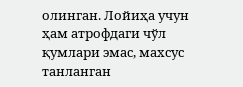олинган. Лойиҳа учун ҳам атрофдаги чўл қумлари эмас, махсус танланган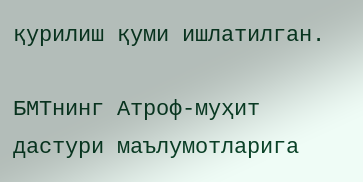қурилиш қуми ишлатилган.

БМТнинг Атроф-муҳит дастури маълумотларига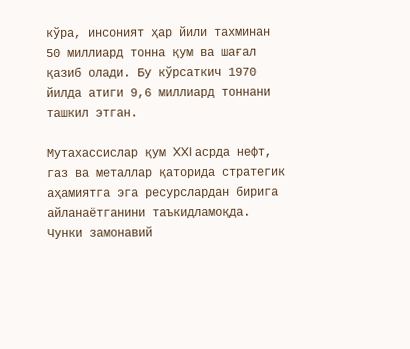кўра, инсоният ҳар йили тахминан 50 миллиард тонна қум ва шағал қазиб олади. Бу кўрсаткич 1970 йилда атиги 9,6 миллиард тоннани ташкил этган.

Мутахассислар қум XXI асрда нефт, газ ва металлар қаторида стратегик аҳамиятга эга ресурслардан бирига айланаётганини таъкидламоқда. Чунки замонавий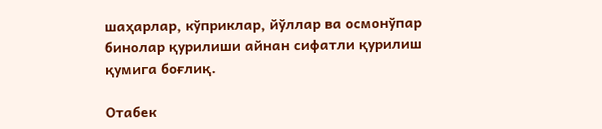шаҳарлар, кўприклар, йўллар ва осмонўпар бинолар қурилиши айнан сифатли қурилиш қумига боғлиқ.

Отабек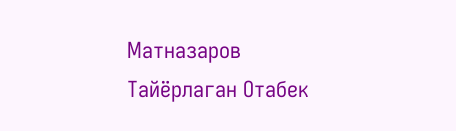Матназаров
Тайёрлаган Отабек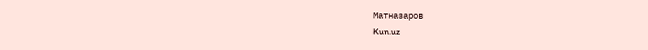Матназаров
Kun.uz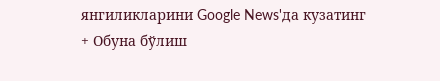янгиликларини Google News'да кузатинг
+ Обуна бўлиш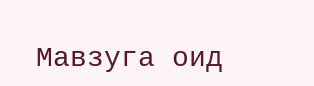Мавзуга оид